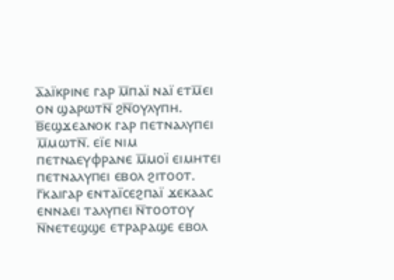ⲁ̅ⲁⲓ̈ⲕⲣⲓⲛⲉ ⲅⲁⲣ ⲙ̅ⲡⲁⲓ̈ ⲛⲁⲓ̈ ⲉⲧⲙ̅ⲉⲓ ⲟⲛ ϣⲁⲣⲱⲧⲛ̅ ϩⲛ̅ⲟⲩⲗⲩⲡⲏ.
ⲃ̅ⲉϣϫⲉⲁⲛⲟⲕ ⲅⲁⲣ ⲡⲉⲧⲛⲁⲗⲩⲡⲉⲓ ⲙ̅ⲙⲱⲧⲛ̅. ⲉⲓ̈ⲉ ⲛⲓⲙ ⲡⲉⲧⲛⲁⲉⲩⲫⲣⲁⲛⲉ ⲙ̅ⲙⲟⲓ̈ ⲉⲓⲙⲏⲧⲉⲓ ⲡⲉⲧⲛⲁⲗⲩⲡⲉⲓ ⲉⲃⲟⲗ ϩⲓⲧⲟⲟⲧ.
ⲅ̅ⲕⲁⲓⲅⲁⲣ ⲉⲛⲧⲁⲓ̈ⲥⲉϩⲡⲁⲓ̈ ϫⲉⲕⲁⲁⲥ ⲉⲛⲛⲁⲉⲓ ⲧⲁⲗⲩⲡⲉⲓ ⲛ̅ⲧⲟⲟⲧⲟⲩ ⲛ̅ⲛⲉⲧⲉϣϣⲉ ⲉⲧⲣⲁⲣⲁϣⲉ ⲉⲃⲟⲗ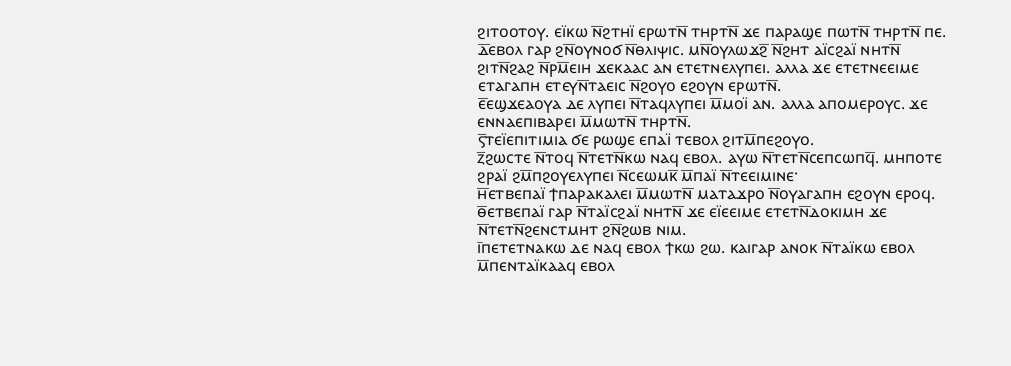ϩⲓⲧⲟⲟⲧⲟⲩ. ⲉⲓ̈ⲕⲱ ⲛ̅ϩⲧⲏⲓ̈ ⲉⲣⲱⲧⲛ̅ ⲧⲏⲣⲧⲛ̅ ϫⲉ ⲡⲁⲣⲁϣⲉ ⲡⲱⲧⲛ̅ ⲧⲏⲣⲧⲛ̅ ⲡⲉ.
ⲇ̅ⲉⲃⲟⲗ ⲅⲁⲣ ϩⲛ̅ⲟⲩⲛⲟϭ ⲛ̅ⲑⲗⲓⲯⲓⲥ. ⲙⲛ̅ⲟⲩⲗⲱϫϩ̅ ⲛ̅ϩⲏⲧ ⲁⲓ̈ⲥϩⲁⲓ̈ ⲛⲏⲧⲛ̅ ϩⲓⲧⲛ̅ϩⲁϩ ⲛ̅ⲣⲙ̅ⲉⲓⲏ ϫⲉⲕⲁⲁⲥ ⲁⲛ ⲉⲧⲉⲧⲛⲉⲗⲩⲡⲉⲓ. ⲁⲗⲗⲁ ϫⲉ ⲉⲧⲉⲧⲛⲉⲉⲓⲙⲉ ⲉⲧⲁⲅⲁⲡⲏ ⲉⲧⲉⲩⲛ̅ⲧⲁⲉⲓⲥ ⲛ̅ϩⲟⲩⲟ ⲉϩⲟⲩⲛ ⲉⲣⲱⲧⲛ̅.
ⲉ̅ⲉϣϫⲉⲁⲟⲩⲁ ⲇⲉ ⲗⲩⲡⲉⲓ ⲛ̅ⲧⲁϥⲗⲩⲡⲉⲓ ⲙ̅ⲙⲟⲓ̈ ⲁⲛ. ⲁⲗⲗⲁ ⲁⲡⲟⲙⲉⲣⲟⲩⲥ. ϫⲉ ⲉⲛⲛⲁⲉⲡⲓⲃⲁⲣⲉⲓ ⲙ̅ⲙⲱⲧⲛ̅ ⲧⲏⲣⲧⲛ̅.
ⲋ̅ⲧⲉⲓ̈ⲉⲡⲓⲧⲓⲙⲓⲁ ϭⲉ ⲣⲱϣⲉ ⲉⲡⲁⲓ̈ ⲧⲉⲃⲟⲗ ϩⲓⲧⲙ̅ⲡⲉϩⲟⲩⲟ.
ⲍ̅ϩⲱⲥⲧⲉ ⲛ̅ⲧⲟϥ ⲛ̅ⲧⲉⲧⲛ̅ⲕⲱ ⲛⲁϥ ⲉⲃⲟⲗ. ⲁⲩⲱ ⲛ̅ⲧⲉⲧⲛ̅ⲥⲉⲡⲥⲱⲡϥ̅. ⲙⲏⲡⲟⲧⲉ ϩⲣⲁⲓ̈ ϩⲙ̅ⲡϩⲟⲩⲉⲗⲩⲡⲉⲓ ⲛ̅ⲥⲉⲱⲙⲕ̅ ⲙ̅ⲡⲁⲓ̈ ⲛ̅ⲧⲉⲉⲓⲙⲓⲛⲉ·
ⲏ̅ⲉⲧⲃⲉⲡⲁⲓ̈ ϯⲡⲁⲣⲁⲕⲁⲗⲉⲓ ⲙ̅ⲙⲱⲧⲛ̅ ⲙⲁⲧⲁϫⲣⲟ ⲛ̅ⲟⲩⲁⲅⲁⲡⲏ ⲉϩⲟⲩⲛ ⲉⲣⲟϥ.
ⲑ̅ⲉⲧⲃⲉⲡⲁⲓ̈ ⲅⲁⲣ ⲛ̅ⲧⲁⲓ̈ⲥϩⲁⲓ̈ ⲛⲏⲧⲛ̅ ϫⲉ ⲉⲓ̈ⲉⲉⲓⲙⲉ ⲉⲧⲉⲧⲛ̅ⲇⲟⲕⲓⲙⲏ ϫⲉ ⲛ̅ⲧⲉⲧⲛ̅ϩⲉⲛⲥⲧⲙⲏⲧ ϩⲛ̅ϩⲱⲃ ⲛⲓⲙ.
ⲓ̅ⲡⲉⲧⲉⲧⲛⲁⲕⲱ ⲇⲉ ⲛⲁϥ ⲉⲃⲟⲗ ϯⲕⲱ ϩⲱ. ⲕⲁⲓⲅⲁⲣ ⲁⲛⲟⲕ ⲛ̅ⲧⲁⲓ̈ⲕⲱ ⲉⲃⲟⲗ ⲙ̅ⲡⲉⲛⲧⲁⲓ̈ⲕⲁⲁϥ ⲉⲃⲟⲗ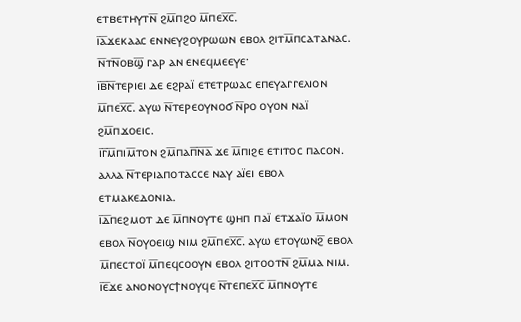ⲉⲧⲃⲉⲧⲏⲩⲧⲛ̅ ϩⲙ̅ⲡϩⲟ ⲙ̅ⲡⲉⲭ̅ⲥ̅.
ⲓ̅ⲁ̅ϫⲉⲕⲁⲁⲥ ⲉⲛⲛⲉⲩϩⲟⲩⲣⲱⲱⲛ ⲉⲃⲟⲗ ϩⲓⲧⲙ̅ⲡⲥⲁⲧⲁⲛⲁⲥ. ⲛ̅ⲧⲛ̅ⲟⲃϣ̅ ⲅⲁⲣ ⲁⲛ ⲉⲛⲉϥⲙⲉⲉⲩⲉ·
ⲓ̅ⲃ̅ⲛ̅ⲧⲉⲣⲓⲉⲓ ⲇⲉ ⲉϩⲣⲁⲓ̈ ⲉⲧⲉⲧⲣⲱⲁⲥ ⲉⲡⲉⲩⲁⲅⲅⲉⲗⲓⲟⲛ ⲙ̅ⲡⲉⲭ̅ⲥ̅. ⲁⲩⲱ ⲛ̅ⲧⲉⲣⲉⲟⲩⲛⲟϭ ⲛ̅ⲣⲟ ⲟⲩⲟⲛ ⲛⲁⲓ̈ ϩⲙ̅ⲡϫⲟⲉⲓⲥ.
ⲓ̅ⲅ̅ⲙ̅ⲡⲓⲙ̅ⲧⲟⲛ ϩⲙ̅ⲡⲁⲡ̅ⲛ̅ⲁ̅ ϫⲉ ⲙ̅ⲡⲓϩⲉ ⲉⲧⲓⲧⲟⲥ ⲡⲁⲥⲟⲛ. ⲁⲗⲗⲁ ⲛ̅ⲧⲉⲣⲓⲁⲡⲟⲧⲁⲥⲥⲉ ⲛⲁⲩ ⲁⲓ̈ⲉⲓ ⲉⲃⲟⲗ ⲉⲧⲙⲁⲕⲉⲇⲟⲛⲓⲁ.
ⲓ̅ⲇ̅ⲡⲉϩⲙⲟⲧ ⲇⲉ ⲙ̅ⲡⲛⲟⲩⲧⲉ ϣⲏⲡ ⲡⲁⲓ̈ ⲉⲧϫⲁⲓ̈ⲟ ⲙ̅ⲙⲟⲛ ⲉⲃⲟⲗ ⲛ̅ⲟⲩⲟⲉⲓϣ ⲛⲓⲙ ϩⲙ̅ⲡⲉⲭ̅ⲥ̅. ⲁⲩⲱ ⲉⲧⲟⲩⲱⲛϩ̅ ⲉⲃⲟⲗ ⲙ̅ⲡⲉⲥⲧⲟⲓ̈ ⲙ̅ⲡⲉϥⲥⲟⲟⲩⲛ ⲉⲃⲟⲗ ϩⲓⲧⲟⲟⲧⲛ̅ ϩⲙ̅ⲙⲁ ⲛⲓⲙ.
ⲓ̅ⲉ̅ϫⲉ ⲁⲛⲟⲛⲟⲩⲥϯⲛⲟⲩϥⲉ ⲛ̅ⲧⲉⲡⲉⲭ̅ⲥ̅ ⲙ̅ⲡⲛⲟⲩⲧⲉ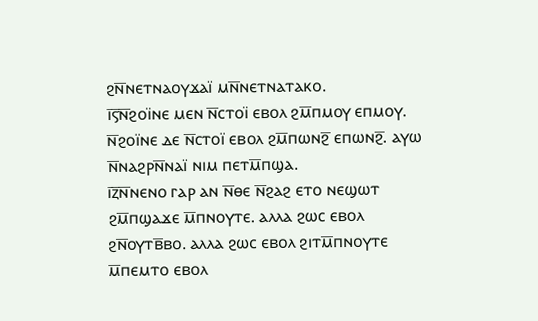ϩⲛ̅ⲛⲉⲧⲛⲁⲟⲩϫⲁⲓ̈ ⲙⲛ̅ⲛⲉⲧⲛⲁⲧⲁⲕⲟ.
ⲓ̅ⲋ̅ⲛ̅ϩⲟⲓ̈ⲛⲉ ⲙⲉⲛ ⲛ̅ⲥⲧⲟⲓ̈ ⲉⲃⲟⲗ ϩⲙ̅ⲡⲙⲟⲩ ⲉⲡⲙⲟⲩ. ⲛ̅ϩⲟⲓ̈ⲛⲉ ⲇⲉ ⲛ̅ⲥⲧⲟⲓ̈ ⲉⲃⲟⲗ ϩⲙ̅ⲡⲱⲛϩ̅ ⲉⲡⲱⲛϩ̅. ⲁⲩⲱ ⲛ̅ⲛⲁϩⲣⲛ̅ⲛⲁⲓ̈ ⲛⲓⲙ ⲡⲉⲧⲙ̅ⲡϣⲁ.
ⲓ̅ⲍ̅ⲛ̅ⲛⲉⲛⲟ ⲅⲁⲣ ⲁⲛ ⲛ̅ⲑⲉ ⲛ̅ϩⲁϩ ⲉⲧⲟ ⲛⲉϣⲱⲧ ϩⲙ̅ⲡϣⲁϫⲉ ⲙ̅ⲡⲛⲟⲩⲧⲉ. ⲁⲗⲗⲁ ϩⲱⲥ ⲉⲃⲟⲗ ϩⲛ̅ⲟⲩⲧⲃ̅ⲃⲟ. ⲁⲗⲗⲁ ϩⲱⲥ ⲉⲃⲟⲗ ϩⲓⲧⲙ̅ⲡⲛⲟⲩⲧⲉ ⲙ̅ⲡⲉⲙⲧⲟ ⲉⲃⲟⲗ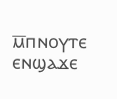ⲙ̅ⲡⲛⲟⲩⲧⲉ ⲉⲛϣⲁϫⲉ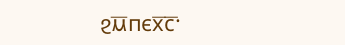ϩⲙ̅ⲡⲉⲭ̅ⲥ̅·